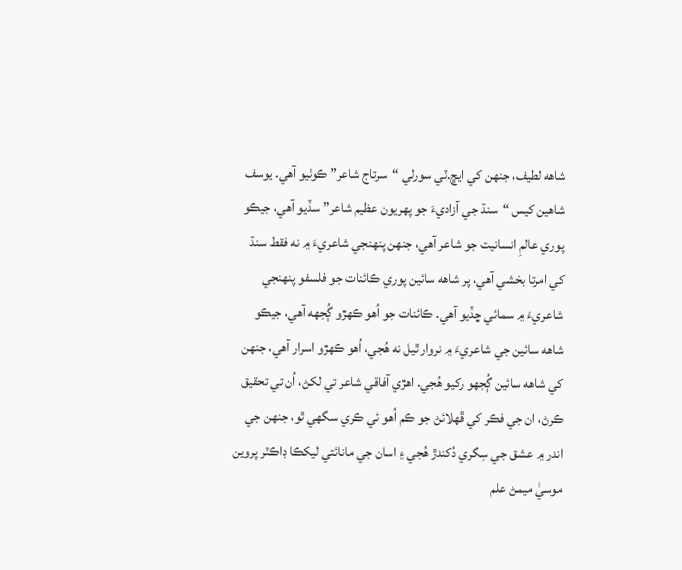شاهه لطيف، جنهن کي ايڇ.ٽي سورلي “سرتاج شاعر” ڪوٺيو آهي. يوسف شاهين کيس “سنڌ جي آزاديءَ جو پهريون عظيم شاعر” سڏيو آهي، جيڪو پوري عالمِ انسانيت جو شاعر آهي، جنهن پنهنجي شاعريءَ ۾ نه فقط سنڌ کي امرتا بخشي آهي، پر شاهه سائين پوري ڪائنات جو فلسفو پنهنجي شاعريءَ ۾ سمائي ڇڏيو آهي. ڪائنات جو اُهو ڪهڙو ڳُجهه آهي، جيڪو شاهه سائين جي شاعريءَ ۾ نروار ٿيل نه هُجي، اُهو ڪهڙو اسرار آهي، جنهن کي شاهه سائين ڳُجهو رکيو هُجي. اهڙي آفاقي شاعر تي لکڻ، اُن تي تحقيق ڪرڻ، ان جي فڪر کي ڦهلائڻ جو ڪم اُهو ئي ڪري سگهي ٿو، جنهن جي اندر ۾ عشق جي سِگري دُکندڙ هُجي ۽ اسان جي مانائتي ليکڪا ڊاڪٽر پروين موسيٰ ميمڻ علم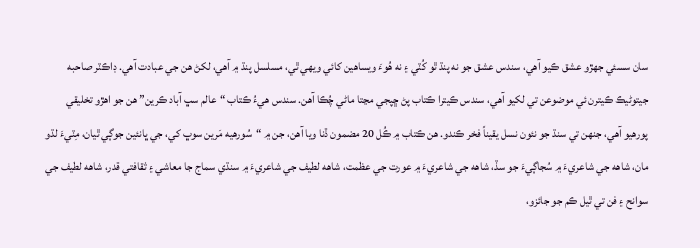سان سسئي جهڙو عشق ڪيو آهي، سندس عشق جو نه پنڌ ٿو کُٽي ۽ نه هُوءَ ويساهين کائي ويهي ٿي، مسلسل پنڌ ۾ آهي، لکڻ هن جي عبادت آهي. ڊاڪٽر صاحبه جيتوڻيڪ ڪيترن ئي موضوعن تي لکيو آهي، سندس ڪيترا ڪتاب پڻ ڇپجي مڃتا ماڻي چُڪا آهن. سندس هيءُ ڪتاب “عالم سڀ آباد ڪرين” هن جو اهڙو تخليقي پورهيو آهي، جنهن تي سنڌ جو نئون نسل يقيناً فخر ڪندو. هن ڪتاب ۾ ڪُل 20 مضمون ڏنا ويا آهن، جن ۾ “سُورهيه مَرين سوڀ کي، جي ڀانئين جوڳي ٿيان، مِٽيءَ لڌو مان، شاهه جي شاعريءَ ۾ سُجاڳيءَ جو سڏ، شاهه جي شاعريءَ ۾ عورت جي عظمت، شاهه لطيف جي شاعريءَ ۾ سنڌي سماج جا معاشي ۽ ثقافتي قدر، شاهه لطيف جي سوانح ۽ فن تي ٿيل ڪم جو جائزو،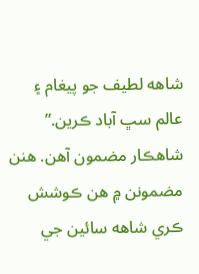شاهه لطيف جو پيغام ۽ عالم سڀ آباد ڪرين.” شاهڪار مضمون آهن. هنن مضمونن ۾ هن ڪوشش ڪري شاهه سائين جي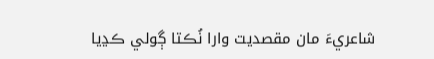شاعريءَ مان مقصديت وارا نُڪتا ڳولي ڪڍيا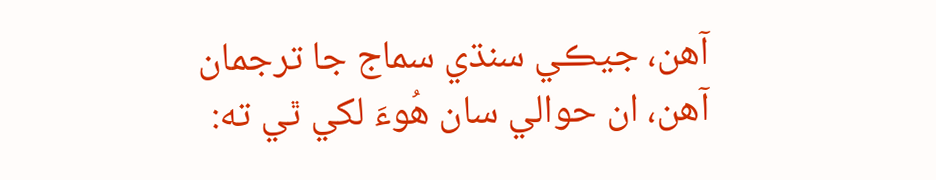آهن، جيڪي سنڌي سماج جا ترجمان آهن، ان حوالي سان هُوءَ لکي ٿي ته: